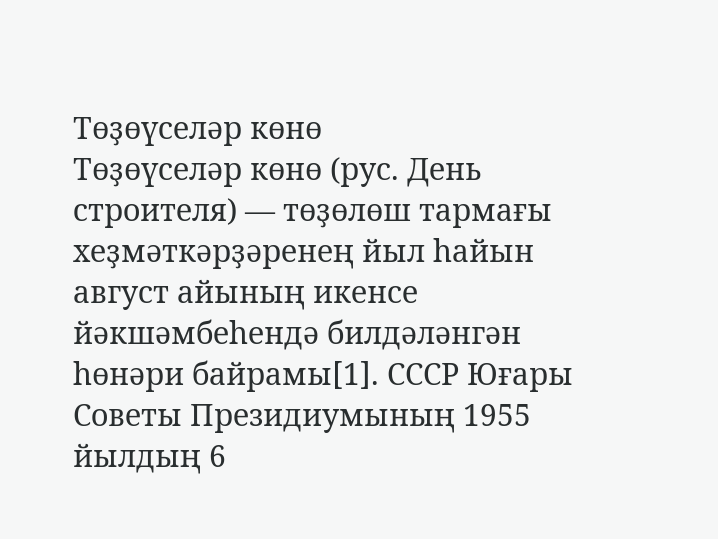Төҙөүселәр көнө
Төҙөүселәр көнө (рус. День строителя) — төҙөлөш тармағы хеҙмәткәрҙәренең йыл һайын август айының икенсе йәкшәмбеһендә билдәләнгән һөнәри байрамы[1]. СССР Юғары Советы Президиумының 1955 йылдың 6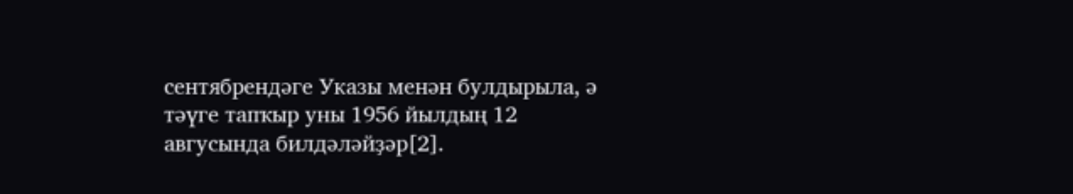сентябрендәге Указы менән булдырыла, ә тәүге тапҡыр уны 1956 йылдың 12 авгусында билдәләйҙәр[2].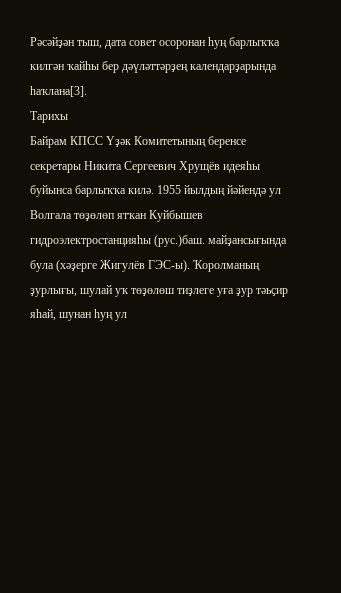Рәсәйҙән тыш, дата совет осоронан һуң барлыҡҡа килгән ҡайһы бер дәүләттәрҙең календарҙарында һаҡлана[3].
Тарихы
Байрам КПСС Үҙәк Комитетының беренсе секретары Никита Сергеевич Хрущёв идеяһы буйынса барлыҡҡа килә. 1955 йылдың йәйендә ул Волгала төҙөлөп ятҡан Куйбышев гидроэлектростанцияһы (рус.)баш. майҙансығында була (хәҙерге Жигулёв ГЭС-ы). Ҡоролманың ҙурлығы, шулай уҡ төҙөлөш тиҙлеге уға ҙур тәьҫир яһай, шунан һуң ул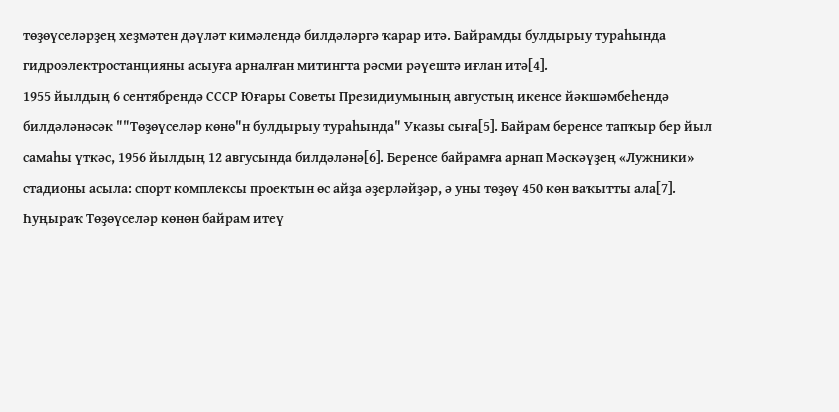төҙөүселәрҙең хеҙмәтен дәүләт кимәлендә билдәләргә ҡарар итә. Байрамды булдырыу тураһында гидроэлектростанцияны асыуға арналған митингта рәсми рәүештә иғлан итә[4].
1955 йылдың 6 сентябрендә СССР Юғары Советы Президиумының августың икенсе йәкшәмбеһендә билдәләнәсәк ""Төҙөүселәр көнө"н булдырыу тураһында" Указы сыға[5]. Байрам беренсе тапҡыр бер йыл самаһы үткәс, 1956 йылдың 12 авгусында билдәләнә[6]. Беренсе байрамға арнап Мәскәүҙең «Лужники» стадионы асыла: спорт комплексы проектын өс айҙа әҙерләйҙәр, ә уны төҙөү 450 көн ваҡытты ала[7].
Һуңыраҡ Төҙөүселәр көнөн байрам итеү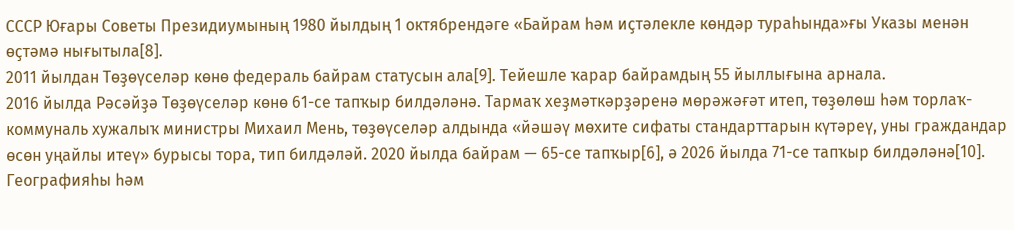СССР Юғары Советы Президиумының 1980 йылдың 1 октябрендәге «Байрам һәм иҫтәлекле көндәр тураһында»ғы Указы менән өҫтәмә нығытыла[8].
2011 йылдан Төҙөүселәр көнө федераль байрам статусын ала[9]. Тейешле ҡарар байрамдың 55 йыллығына арнала.
2016 йылда Рәсәйҙә Төҙөүселәр көнө 61-се тапҡыр билдәләнә. Тармаҡ хеҙмәткәрҙәренә мөрәжәғәт итеп, төҙөлөш һәм торлаҡ-коммуналь хужалыҡ министры Михаил Мень, төҙөүселәр алдында «йәшәү мөхите сифаты стандарттарын күтәреү, уны граждандар өсөн уңайлы итеү» бурысы тора, тип билдәләй. 2020 йылда байрам — 65-се тапҡыр[6], ә 2026 йылда 71-се тапҡыр билдәләнә[10].
Географияһы һәм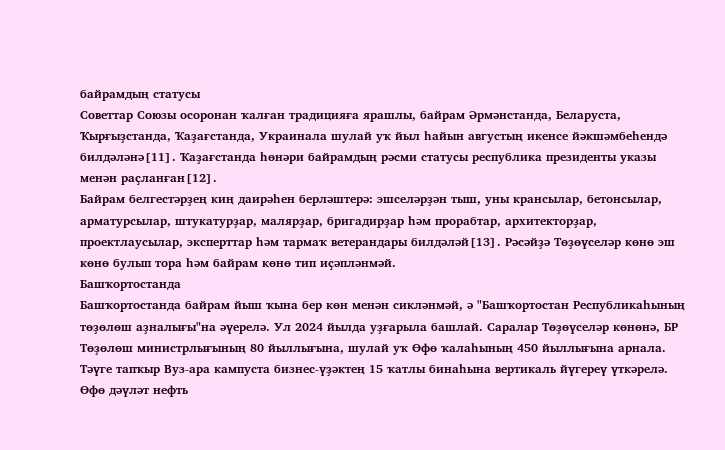байрамдың статусы
Советтар Союзы осоронан ҡалған традицияға ярашлы, байрам Әрмәнстанда, Беларуста, Ҡырғыҙстанда, Ҡаҙағстанда, Украинала шулай уҡ йыл һайын августың икенсе йәкшәмбеһендә билдәләнә[11]. Ҡаҙағстанда һөнәри байрамдың рәсми статусы республика президенты указы менән раҫланған[12].
Байрам белгестәрҙең киң даирәһен берләштерә: эшселәрҙән тыш, уны крансылар, бетонсылар, арматурсылар, штукатурҙар, малярҙар, бригадирҙар һәм прорабтар, архитекторҙар, проектлаусылар, эксперттар һәм тармаҡ ветерандары билдәләй[13]. Рәсәйҙә Төҙөүселәр көнө эш көнө булып тора һәм байрам көнө тип иҫәпләнмәй.
Башҡортостанда
Башҡортостанда байрам йыш ҡына бер көн менән сикләнмәй, ә "Башҡортостан Республикаһының төҙөлөш аҙналығы"на әүерелә. Ул 2024 йылда уҙғарыла башлай. Саралар Төҙөүселәр көнөнә, БР Төҙөлөш министрлығының 80 йыллығына, шулай уҡ Өфө ҡалаһының 450 йыллығына арнала. Тәүге тапҡыр Вуз-ара кампуста бизнес-үҙәктең 15 ҡатлы бинаһына вертикаль йүгереү үткәрелә. Өфө дәүләт нефть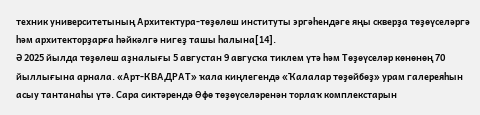техник университетының Архитектура-төҙөлөш институты эргәһендәге яңы скверҙа төҙөүселәргә һәм архитекторҙарға һәйкәлгә нигеҙ ташы һалына[14].
Ә 2025 йылда төҙөлөш аҙналығы 5 августан 9 авгусҡа тиклем үтә һәм Төҙөүселәр көнөнөң 70 йыллығына арнала. «Арт-КВАДРАТ» ҡала киңлегендә «Ҡалалар төҙөйбөҙ» урам галереяһын асыу тантанаһы үтә. Сара сиктәрендә Өфө төҙөүселәренән торлаҡ комплекстарын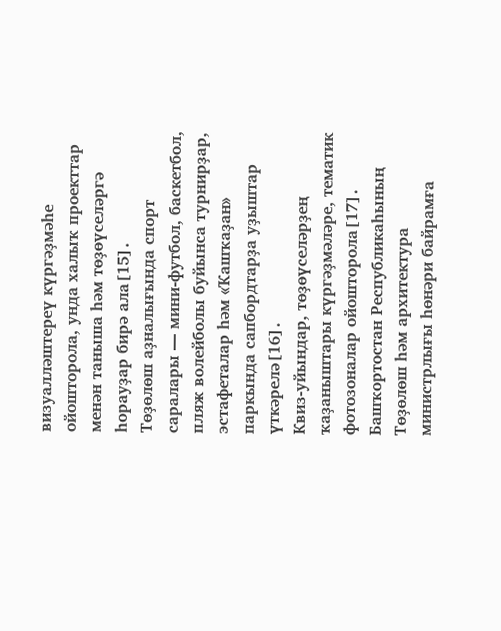визуалләштереү күргәҙмәһе ойошторола, унда халыҡ проекттар менән таныша һәм төҙөүселәргә һорауҙар бирә ала[15].
Төҙөлөш аҙналығында спорт саралары — мини-футбол, баскетбол, пляж волейболы буйынса турнирҙар, эстафеталар һәм «Ҡашҡаҙан» паркында сапбордтарҙа уҙыштар үткәрелә[16].
Квиз-уйындар, төҙөүселәрҙең ҡаҙаныштары күргәҙмәләре, тематик фотозоналар ойошторола[17].
Башҡортостан Республикаһының Төҙөлөш һәм архитектура министрлығы һөнәри байрамға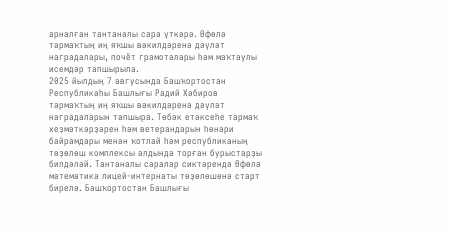арналған тантаналы сара үткәрә. Өфөлә тармаҡтың иң яҡшы вәкилдәренә дәүләт наградалары, почёт грамоталары һәм маҡтаулы исемдәр тапшырыла.
2025 йылдың 7 авгусында Башҡортостан Республикаһы Башлығы Радий Хәбиров тармаҡтың иң яҡшы вәкилдәренә дәүләт наградаларын тапшыра. Төбәк етәксеһе тармаҡ хеҙмәткәрҙәрен һәм ветерандарын һөнәри байрамдары менән ҡотлай һәм республиканың төҙөлөш комплексы алдында торған бурыстарҙы билдәләй. Тантаналы саралар сиктәрендә Өфөлә математика лицей-интернаты төҙөлөшөнә старт бирелә. Башҡортостан Башлығы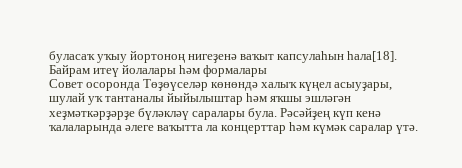буласаҡ уҡыу йортоноң нигеҙенә ваҡыт капсулаһын һала[18].
Байрам итеү йолалары һәм формалары
Совет осоронда Төҙөүселәр көнөндә халыҡ күңел асыуҙары, шулай уҡ тантаналы йыйылыштар һәм яҡшы эшләгән хеҙмәткәрҙәрҙе бүләкләү саралары була. Рәсәйҙең күп кенә ҡалаларында әлеге ваҡытта ла концерттар һәм күмәк саралар үтә.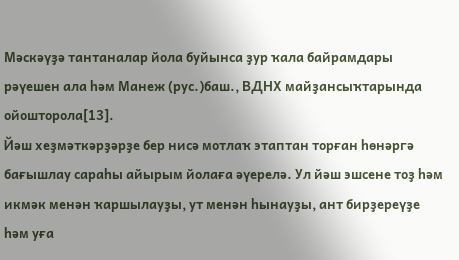Мәскәүҙә тантаналар йола буйынса ҙур ҡала байрамдары рәүешен ала һәм Манеж (рус.)баш., ВДНХ майҙансыҡтарында ойошторола[13].
Йәш хеҙмәткәрҙәрҙе бер нисә мотлаҡ этаптан торған һөнәргә бағышлау сараһы айырым йолаға әүерелә. Ул йәш эшсене тоҙ һәм икмәк менән ҡаршылауҙы, ут менән һынауҙы, ант бирҙереүҙе һәм уға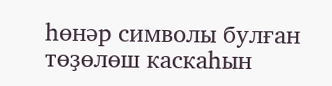һөнәр символы булған төҙөлөш каскаһын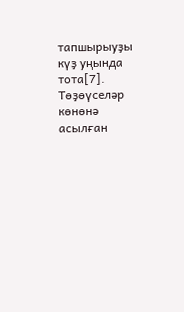тапшырыуҙы күҙ уңында тота[7].
Төҙөүселәр көнөнә асылған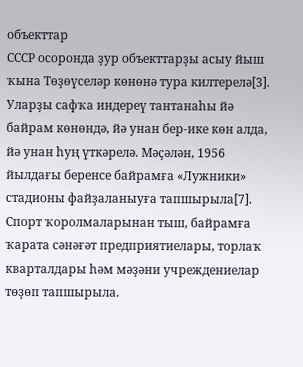объекттар
СССР осоронда ҙур объекттарҙы асыу йыш ҡына Төҙөүселәр көнөнә тура килтерелә[3]. Уларҙы сафҡа индереү тантанаһы йә байрам көнөндә, йә унан бер-ике көн алда, йә унан һуң үткәрелә. Мәҫәлән, 1956 йылдағы беренсе байрамға «Лужники» стадионы файҙаланыуға тапшырыла[7]. Спорт ҡоролмаларынан тыш, байрамға ҡарата сәнәғәт предприятиелары, торлаҡ кварталдары һәм мәҙәни учреждениелар төҙөп тапшырыла.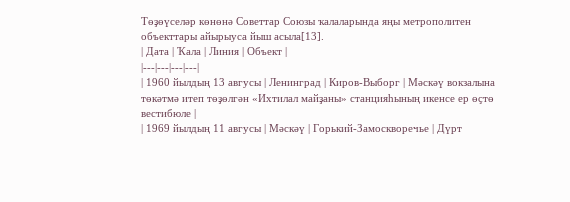Төҙөүселәр көнөнә Советтар Союзы ҡалаларында яңы метрополитен объекттары айырыуса йыш асыла[13].
| Дата | Ҡала | Линия | Объект |
|---|---|---|---|
| 1960 йылдың 13 авгусы | Ленинград | Киров-Выборг | Мәскәү вокзалына төкәтмә итеп төҙөлгән «Ихтилал майҙаны» станцияһының икенсе ер өҫтө вестибюле |
| 1969 йылдың 11 авгусы | Мәскәү | Горький-Замоскворечье | Дүрт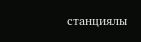станциялы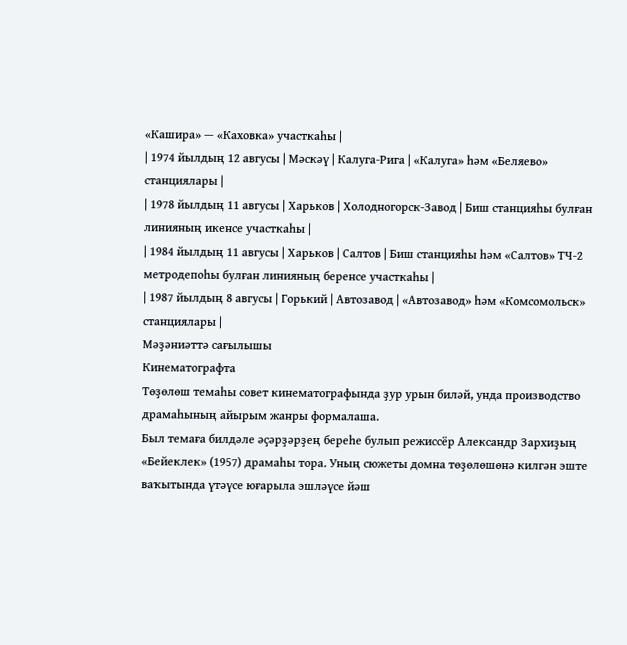«Кашира» — «Каховка» участкаһы |
| 1974 йылдың 12 авгусы | Мәскәү | Калуга-Рига | «Калуга» һәм «Беляево» станциялары |
| 1978 йылдың 11 авгусы | Харьков | Холодногорск-Завод | Биш станцияһы булған линияның икенсе участкаһы |
| 1984 йылдың 11 авгусы | Харьков | Салтов | Биш станцияһы һәм «Салтов» ТЧ-2 метродепоһы булған линияның беренсе участкаһы |
| 1987 йылдың 8 авгусы | Горький | Автозавод | «Автозавод» һәм «Комсомольск» станциялары |
Мәҙәниәттә сағылышы
Кинематографта
Төҙөлөш темаһы совет кинематографында ҙур урын биләй, унда производство драмаһының айырым жанры формалаша.
Был темаға билдәле әҫәрҙәрҙең береһе булып режиссёр Александр Зархиҙың «Бейеклек» (1957) драмаһы тора. Уның сюжеты домна төҙөлөшөнә килгән эште ваҡытында үтәүсе юғарыла эшләүсе йәш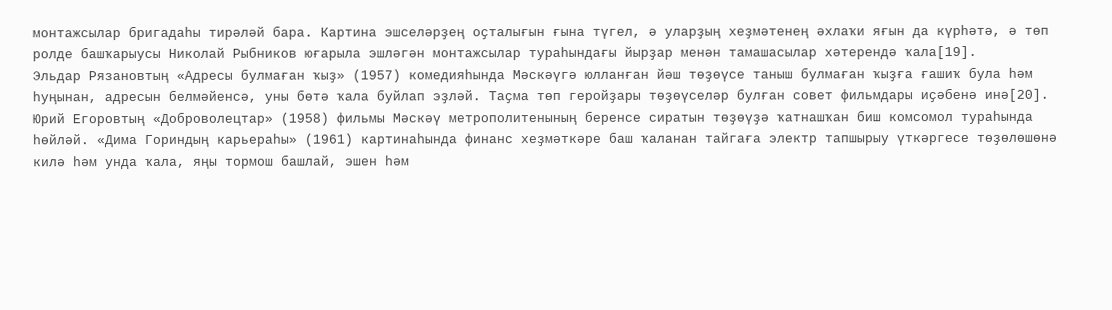монтажсылар бригадаһы тирәләй бара. Картина эшселәрҙең оҫталығын ғына түгел, ә уларҙың хеҙмәтенең әхлаҡи яғын да күрһәтә, ә төп ролде башҡарыусы Николай Рыбников юғарыла эшләгән монтажсылар тураһындағы йырҙар менән тамашасылар хәтерендә ҡала[19].
Эльдар Рязановтың «Адресы булмаған ҡыҙ» (1957) комедияһында Мәскәүгә юлланған йәш төҙөүсе таныш булмаған ҡыҙға ғашиҡ була һәм һуңынан, адресын белмәйенсә, уны бөтә ҡала буйлап эҙләй. Таҫма төп геройҙары төҙөүселәр булған совет фильмдары иҫәбенә инә[20].
Юрий Егоровтың «Доброволецтар» (1958) фильмы Мәскәү метрополитенының беренсе сиратын төҙөүҙә ҡатнашҡан биш комсомол тураһында һөйләй. «Дима Гориндың карьераһы» (1961) картинаһында финанс хеҙмәткәре баш ҡаланан тайгаға электр тапшырыу үткәргесе төҙөлөшөнә килә һәм унда ҡала, яңы тормош башлай, эшен һәм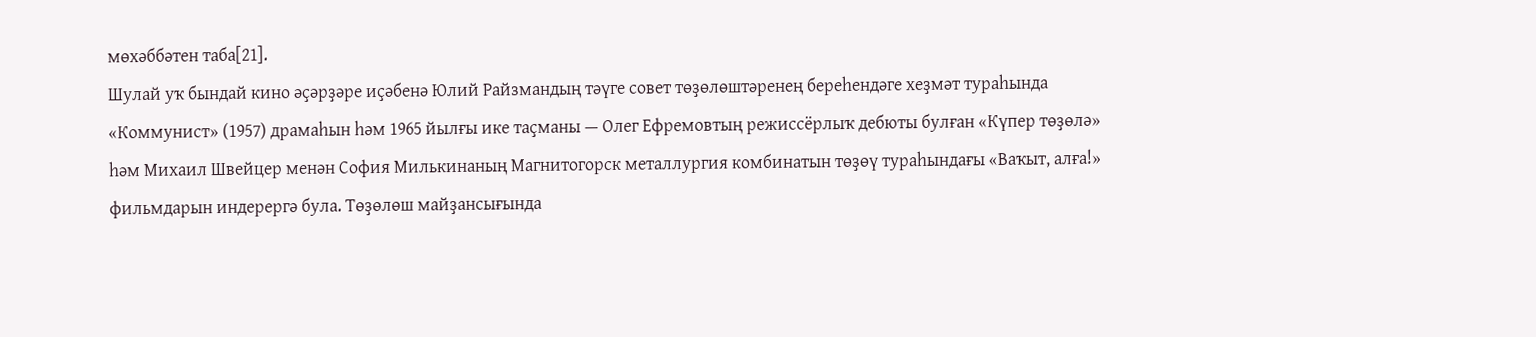мөхәббәтен таба[21].
Шулай уҡ бындай кино әҫәрҙәре иҫәбенә Юлий Райзмандың тәүге совет төҙөлөштәренең береһендәге хеҙмәт тураһында «Коммунист» (1957) драмаһын һәм 1965 йылғы ике таҫманы — Олег Ефремовтың режиссёрлыҡ дебюты булған «Күпер төҙөлә» һәм Михаил Швейцер менән София Милькинаның Магнитогорск металлургия комбинатын төҙөү тураһындағы «Ваҡыт, алға!» фильмдарын индерергә була. Төҙөлөш майҙансығында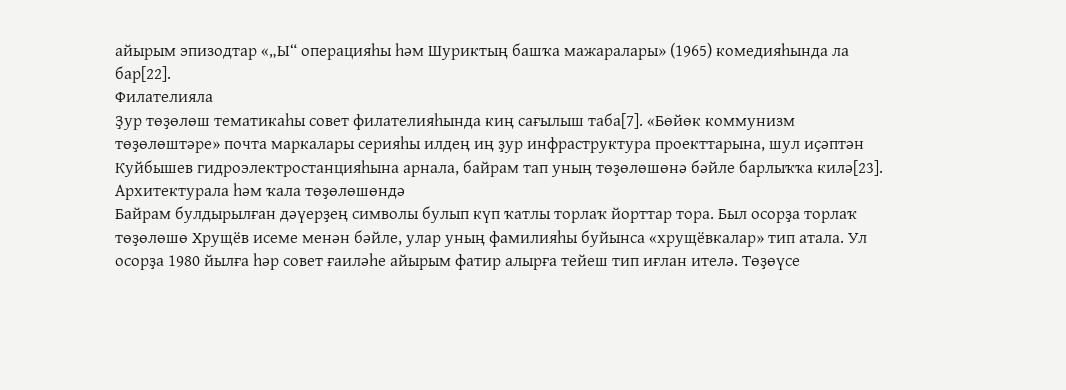айырым эпизодтар «„Ы“ операцияһы һәм Шуриктың башҡа мажаралары» (1965) комедияһында ла бар[22].
Филателияла
Ҙур төҙөлөш тематикаһы совет филателияһында киң сағылыш таба[7]. «Бөйөк коммунизм төҙөлөштәре» почта маркалары серияһы илдең иң ҙур инфраструктура проекттарына, шул иҫәптән Куйбышев гидроэлектростанцияһына арнала, байрам тап уның төҙөлөшөнә бәйле барлыҡҡа килә[23].
Архитектурала һәм ҡала төҙөлөшөндә
Байрам булдырылған дәүерҙең символы булып күп ҡатлы торлаҡ йорттар тора. Был осорҙа торлаҡ төҙөлөшө Хрущёв исеме менән бәйле, улар уның фамилияһы буйынса «хрущёвкалар» тип атала. Ул осорҙа 1980 йылға һәр совет ғаиләһе айырым фатир алырға тейеш тип иғлан ителә. Төҙөүсе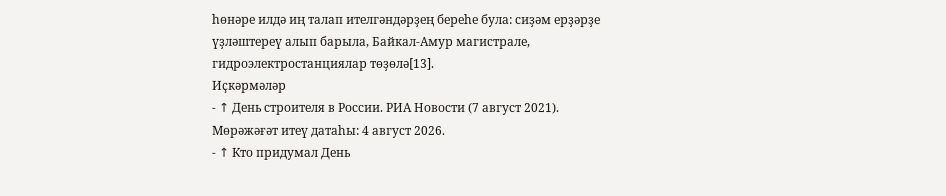һөнәре илдә иң талап ителгәндәрҙең береһе була: сиҙәм ерҙәрҙе үҙләштереү алып барыла, Байкал-Амур магистрале, гидроэлектростанциялар төҙөлә[13].
Иҫкәрмәләр
- ↑ День строителя в России. РИА Новости (7 август 2021). Мөрәжәғәт итеү датаһы: 4 август 2026.
- ↑ Кто придумал День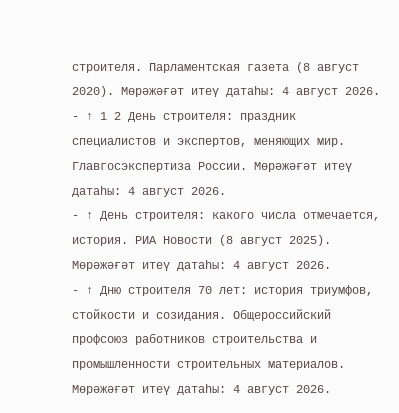строителя. Парламентская газета (8 август 2020). Мөрәжәғәт итеү датаһы: 4 август 2026.
- ↑ 1 2 День строителя: праздник специалистов и экспертов, меняющих мир. Главгосэкспертиза России. Мөрәжәғәт итеү датаһы: 4 август 2026.
- ↑ День строителя: какого числа отмечается, история. РИА Новости (8 август 2025). Мөрәжәғәт итеү датаһы: 4 август 2026.
- ↑ Дню строителя 70 лет: история триумфов, стойкости и созидания. Общероссийский профсоюз работников строительства и промышленности строительных материалов. Мөрәжәғәт итеү датаһы: 4 август 2026.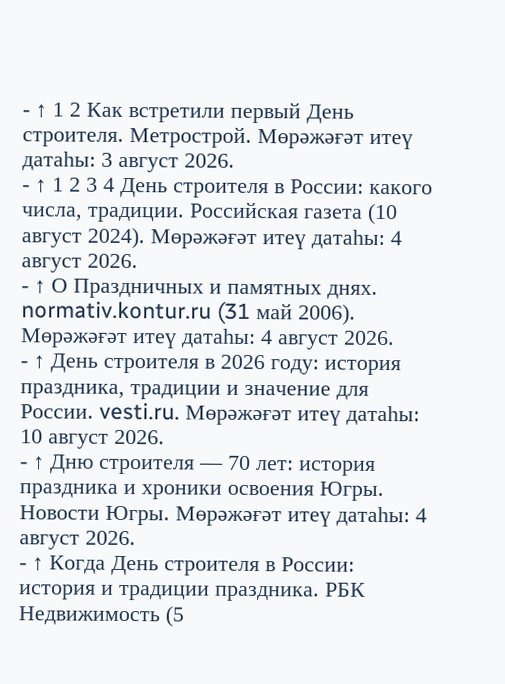- ↑ 1 2 Как встретили первый День строителя. Метрострой. Мөрәжәғәт итеү датаһы: 3 август 2026.
- ↑ 1 2 3 4 День строителя в России: какого числа, традиции. Российская газета (10 август 2024). Мөрәжәғәт итеү датаһы: 4 август 2026.
- ↑ О Праздничных и памятных днях. normativ.kontur.ru (31 май 2006). Мөрәжәғәт итеү датаһы: 4 август 2026.
- ↑ День строителя в 2026 году: история праздника, традиции и значение для России. vesti.ru. Мөрәжәғәт итеү датаһы: 10 август 2026.
- ↑ Дню строителя — 70 лет: история праздника и хроники освоения Югры. Новости Югры. Мөрәжәғәт итеү датаһы: 4 август 2026.
- ↑ Когда День строителя в России: история и традиции праздника. РБК Недвижимость (5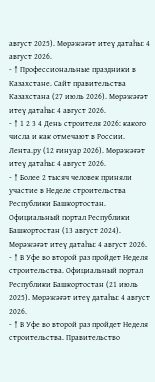август 2025). Мөрәжәғәт итеү датаһы: 4 август 2026.
- ↑ Профессиональные праздники в Казахстане. Сайт правительства Казахстана (27 июль 2026). Мөрәжәғәт итеү датаһы: 4 август 2026.
- ↑ 1 2 3 4 День строителя 2026: какого числа и как отмечают в России. Лента.ру (12 ғинуар 2026). Мөрәжәғәт итеү датаһы: 4 август 2026.
- ↑ Более 2 тысяч человек приняли участие в Неделе строительства Республики Башкортостан. Официальный портал Республики Башкортостан (13 август 2024). Мөрәжәғәт итеү датаһы: 4 август 2026.
- ↑ В Уфе во второй раз пройдет Неделя строительства. Официальный портал Республики Башкортостан (21 июль 2025). Мөрәжәғәт итеү датаһы: 4 август 2026.
- ↑ В Уфе во второй раз пройдет Неделя строительства. Правительство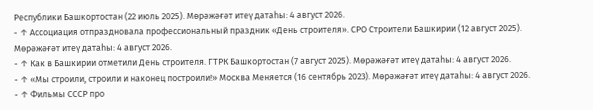Республики Башкортостан (22 июль 2025). Мөрәжәғәт итеү датаһы: 4 август 2026.
- ↑ Ассоциация отпраздновала профессиональный праздник «День строителя». СРО Строители Башкирии (12 август 2025). Мөрәжәғәт итеү датаһы: 4 август 2026.
- ↑ Как в Башкирии отметили День строителя. ГТРК Башкортостан (7 август 2025). Мөрәжәғәт итеү датаһы: 4 август 2026.
- ↑ «Мы строили, строили и наконец построили!» Москва Меняется (16 сентябрь 2023). Мөрәжәғәт итеү датаһы: 4 август 2026.
- ↑ Фильмы СССР про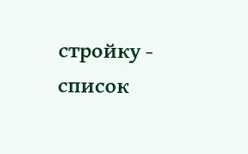стройку - список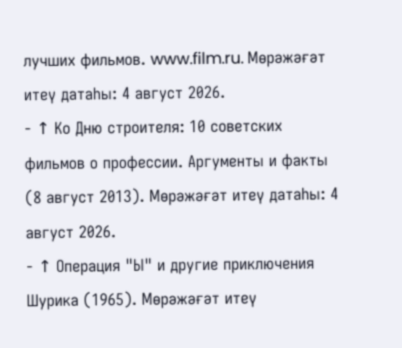лучших фильмов. www.film.ru. Мөрәжәғәт итеү датаһы: 4 август 2026.
- ↑ Ко Дню строителя: 10 советских фильмов о профессии. Аргументы и факты (8 август 2013). Мөрәжәғәт итеү датаһы: 4 август 2026.
- ↑ Операция "Ы" и другие приключения Шурика (1965). Мөрәжәғәт итеү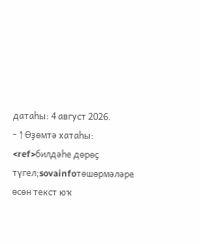датаһы: 4 август 2026.
- ↑ Өҙөмтә хатаһы:
<ref>билдәһе дөрөҫ түгел;sovainfoтөшөрмәләре өсөн текст юҡ